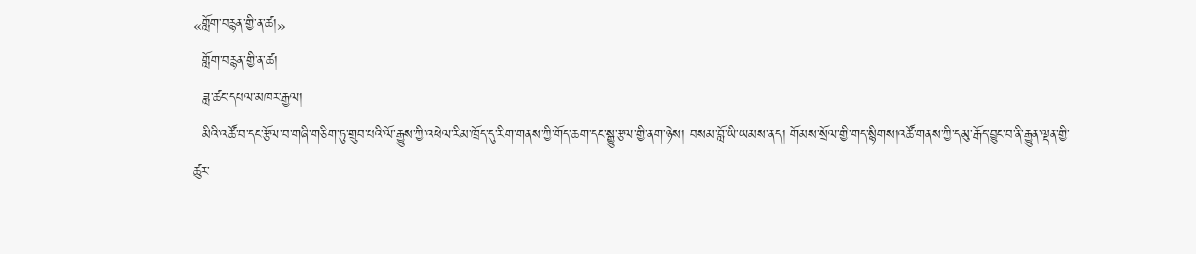«གློག་བརྙན་གྱི་ན་ཚ།»
  གློག་བརྙན་གྱི་ན་ཚ།
  ཟླ་ཚང་དཔལ་མཁར་རྒྱལ།
  མིའི་འཚོ་བ་དང་རྩོལ་བ་གཞི་གཅིག་ཏུ་གྲུབ་པའི་ལོ་རྒྱུས་ཀྱི་འཕེལ་རིམ་ཁྲོད་དུ་རིག་གནས་ཀྱི་གོད་ཆག་དང་སྒྱུ་རྩལ་གྱི་ནག་ཉེས། བསམ་བློ་ཡི་ཡམས་ནད། གོམས་སྲོལ་གྱི་གད་སྙིགས།འཚོ་གནས་ཀྱི་དམུ་རྒོད་བྱུང་བ་ནི་རྒྱུན་ལྡན་གྱི་ཚུར་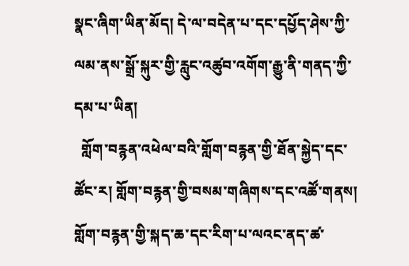སྣང་ཞིག་ཡིན་མོད། དེ་ལ་བདེན་པ་དང་དཔྱོད་ཤེས་ཀྱི་ལམ་ནས་སྒྲོ་སྐུར་གྱི་རླུང་འཚུབ་འགོག་རྒྱུ་ནི་གནད་ཀྱི་དམ་པ་ཡིན།
  གློག་བརྙན་འཕེལ་བའི་གློག་བརྙན་གྱི་ཐོན་སྐྱེད་དང་ཚོང་ར། གློག་བརྙན་གྱི་བསམ་གཞིགས་དང་འཚོ་གནས། གློག་བརྙན་གྱི་སྐད་ཆ་དང་རིག་པ་ལའང་ནད་ཚ་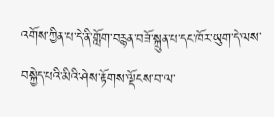འགོས་ཀྱིན་པ་དེ་ནི་གློག་བརྙན་བཟོ་སྐྲུན་པ་དང་ཁོར་ཡུག་དེ་ལས་བསྐྱེད་པའི་མིའི་ཤེས་རྟོགས་ལྡོངས་བ་ལ་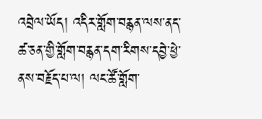འབྲེལ་ཡོད། འདིར་གློག་བརྙན་ལས་ནད་ཚ་ཅན་གྱི་གློག་བརྙན་དག་རིགས་དབྱེ་ཕྱེ་ནས་བརྗོད་པ་ལ། ལང་ཚོ་གློག་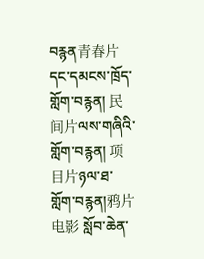བརྙན青春片དང་དམངས་ཁྲོད་གློག་བརྙན། 民间片ལས་གཞིའི་གློག་བརྙན། 项目片ཉལ་ཐ་གློག་བརྙན།鸦片电影 སློབ་ཆེན་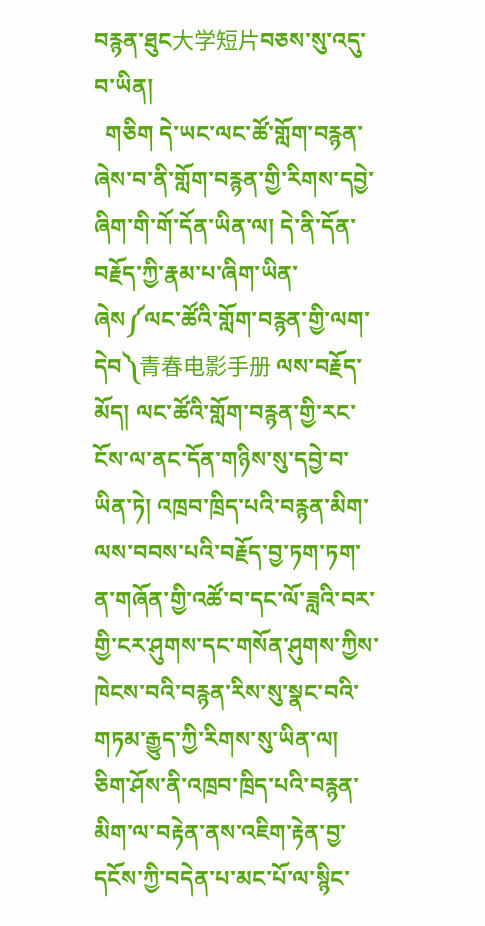བརྙན་ཐུང大学短片བཅས་སུ་འདུ་བ་ཡིན།
  གཅིག དེ་ཡང་ལང་ཚོ་གློག་བརྙན་ཞེས་བ་ནི་གློག་བརྙན་གྱི་རིགས་དབྱེ་ཞིག་གི་གོ་དོན་ཡིན་ལ། དེ་ནི་དོན་བརྗོད་ཀྱི་རྣམ་པ་ཞིག་ཡིན་ཞེས༼ལང་ཚོའི་གློག་བརྙན་གྱི་ལག་དེབ༽青春电影手册 ལས་བརྗོད་མོད། ལང་ཚོའི་གློག་བརྙན་གྱི་རང་ངོས་ལ་ནང་དོན་གཉིས་སུ་དབྱེ་བ་ཡིན་ཏེ། འཁྲབ་ཁྲིད་པའི་བརྙན་མིག་ལས་བབས་པའི་བརྗོད་བྱ་ཏག་ཏག་ན་གཞོན་གྱི་འཚོ་བ་དང་ལོ་ཟླའི་བར་གྱི་ངར་ཤུགས་དང་གསོན་ཤུགས་ཀྱིས་ཁེངས་བའི་བརྙན་རིས་སུ་སྣང་བའི་གཏམ་རྒྱུད་ཀྱི་རིགས་སུ་ཡིན་ལ། ཅིག་ཤོས་ནི་འཁྲབ་ཁྲིད་པའི་བརྙན་མིག་ལ་བརྟེན་ནས་འཇིག་རྟེན་བྱ་དངོས་ཀྱི་བདེན་པ་མང་པོ་ལ་སྙིང་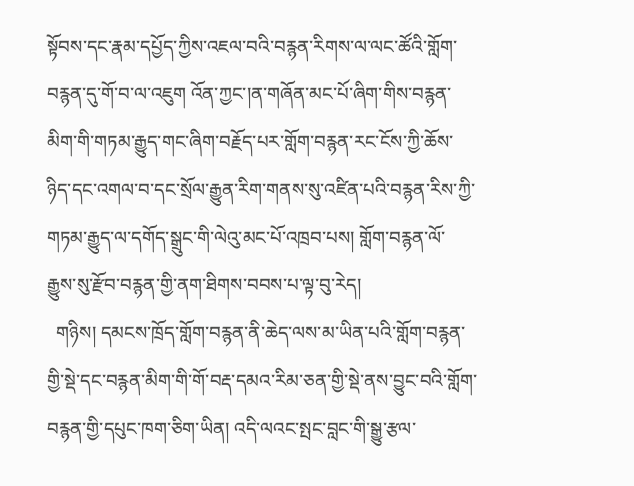སྟོབས་དང་རྣམ་དཔྱོད་ཀྱིས་འཇལ་བའི་བརྙན་རིགས་ལ་ལང་ཚོའི་གློག་བརྙན་དུ་གོ་བ་ལ་འཇུག འོན་ཀྱང་།ན་གཞོན་མང་པོ་ཞིག་གིས་བརྙན་མིག་གི་གཏམ་རྒྱུད་གང་ཞིག་བརྗོད་པར་གློག་བརྙན་རང་ངོས་ཀྱི་ཆོས་ཉིད་དང་འགལ་བ་དང་སྲོལ་རྒྱུན་རིག་གནས་སུ་འཛིན་པའི་བརྙན་རིས་ཀྱི་གཏམ་རྒྱུད་ལ་དགོད་སྒྲུང་གི་ལེའུ་མང་པོ་འཁྲབ་པས། གློག་བརྙན་ལོ་རྒྱུས་སུ་རྫོབ་བརྙན་གྱི་ནག་ཐིགས་བབས་པ་ལྟ་བུ་རེད།
  གཉིས། དམངས་ཁྲོད་གློག་བརྙན་ནི་ཆེད་ལས་མ་ཡིན་པའི་གློག་བརྙན་གྱི་སྡེ་དང་བརྙན་མིག་གི་གོ་བརྡ་དམའ་རིམ་ཅན་གྱི་སྡེ་ནས་བྱུང་བའི་གློག་བརྙན་གྱི་དཔུང་ཁག་ཅིག་ཡིན། འདི་ལའང་སྤང་བླང་གི་སྒྱུ་རྩལ་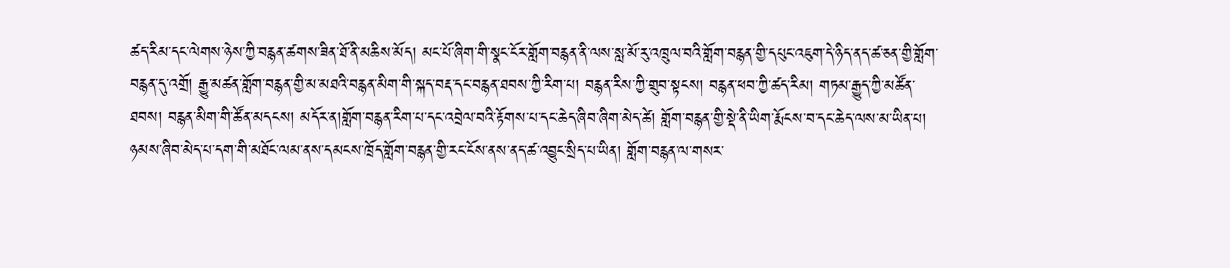ཚད་རིམ་དང་ལེགས་ཉེས་ཀྱི་བརྙན་ཚགས་ཟིན་ཐོ་ནི་མཆིས་མོད། མང་པོ་ཞིག་གི་སྣང་ངོར་གློག་བརྙན་ནི་ལས་སླ་མོ་རུ་འཁྲུལ་བའི་གློག་བརྙན་གྱི་དཔུང་འཇུག་དེ་ཉིད་ནད་ཚ་ཅན་གྱི་གློག་བརྙན་དུ་འགྲོ། རྒྱུ་མཚན་གློག་བརྙན་གྱི་མ་མཐའི་བརྙན་མིག་གི་སྐད་བརྡ་དང་བརྙན་ཐབས་ཀྱི་རིག་པ། བརྙན་རིས་ཀྱི་གྲུབ་སྟངས། བརྙན་ཕབ་ཀྱི་ཚད་རིམ། གཏམ་རྒྱུད་ཀྱི་མཚོན་ཐབས། བརྙན་མིག་གི་ཚོན་མདངས། མདོར་ན།གློག་བརྙན་རིག་པ་དང་འབྲེལ་བའི་རྟོགས་པ་དང་ཆེད་ཞིབ་ཞིག་མེད་ཚེ། གློག་བརྙན་གྱི་སྡེ་ནི་ཡིག་རྨོངས་བ་དང་ཆེད་ལས་མ་ཡིན་པ། ཉམས་ཞིབ་མེད་པ་དག་གི་མཐོང་ལམ་ནས་དམངས་ཁྲོད་གློག་བརྙན་གྱི་རང་ངོས་ནས་ནད་ཚ་འབྱུང་སྲིད་པ་ཡིན། གློག་བརྙན་ལ་གསར་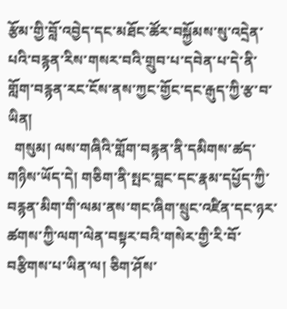རྩོམ་གྱི་བློ་འབྱེད་དང་མཐོང་ཚོར་བསྐྱོམས་སུ་འདྲེན་པའི་བརྙན་རིས་གསར་བའི་གྲུབ་པ་དབེན་པ་དེ་ནི་གློག་བརྙན་རང་ངོས་ནས་ཀྱང་གྱོང་དང་རྒུད་ཀྱི་རྩ་བ་ཡིན།
  གསུམ། ལས་གཞིའི་གློག་བརྙན་ནི་དམིགས་ཚད་གཉིས་ཡོད་དེ། གཅིག་ནི་སྤང་བླང་དང་རྣམ་དཔྱོད་ཀྱི་བརྙན་མིག་གི་ལམ་ནས་གང་ཞིག་སྲུང་འཛིན་དང་ཉར་ཚགས་ཀྱི་ལག་ལེན་བསྟར་བའི་གསེར་གྱི་རི་བོ་བརྩིགས་པ་ཡིན་ལ། ཅིག་ཤོས་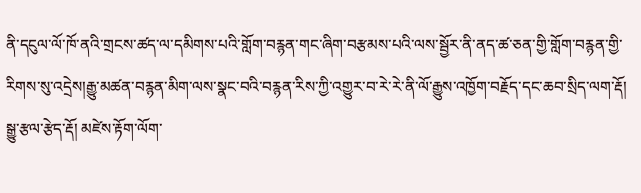ནི་དངུལ་ལོ་ཁོ་ནའི་གྲངས་ཚད་ལ་དམིགས་པའི་གློག་བརྙན་གང་ཞིག་བརྩམས་པའི་ལས་སྦྱོར་ནི་ནད་ཚ་ཅན་གྱི་གློག་བརྙན་གྱི་རིགས་སུ་འདྲེས།རྒྱུ་མཚན་བརྙན་མིག་ལས་སྣང་བའི་བརྙན་རིས་ཀྱི་འགྱུར་བ་རེ་རེ་ནི་ལོ་རྒྱུས་འཁྱོག་བརྗོད་དང་ཆབ་སྲིད་ལག་རྡོ། སྒྱུ་རྩལ་རྩེད་རྡོ། མཛེས་རྟོག་ལོག་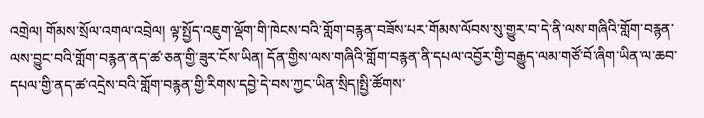འགྲེལ། གོམས་སྲོལ་འགལ་འབྲེལ། ལྟ་སྤྱོད་འཇུག་ལྡོག་གི་ཁེངས་བའི་གློག་བརྙན་བཟོས་པར་གོམས་ལོབས་སུ་གྱུར་བ་དེ་ནི་ལས་གཞིའི་གློག་བརྙན་ལས་བྱུང་བའི་གློག་བརྙན་ནད་ཚ་ཅན་གྱི་ཟུར་ངོས་ཡིན། དོན་གྱིས་ལས་གཞིའི་གློག་བརྙན་ནི་དཔལ་འབྱོར་གྱི་བརྒྱུད་ལམ་གཙོ་བོ་ཞིག་ཡིན་ལ་ཆབ་དཔལ་གྱི་ནད་ཚ་འདྲེས་བའི་གློག་བརྙན་གྱི་རིགས་དབྱེ་དེ་བས་ཀྱང་ཡིན་སྲིད།སྤྱི་ཚོགས་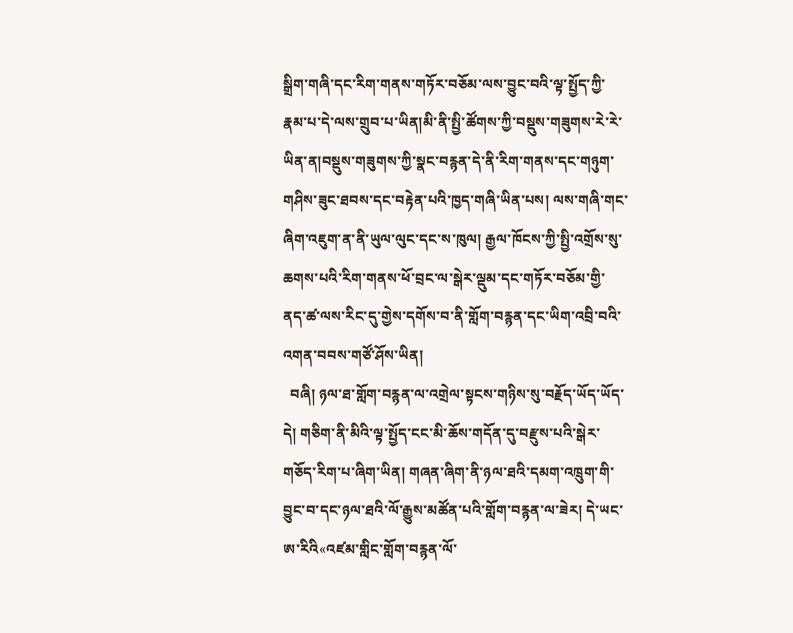སྒྲིག་གཞི་དང་རིག་གནས་གཏོར་བཅོམ་ལས་བྱུང་བའི་ལྟ་སྤྱོད་ཀྱི་རྣམ་པ་དེ་ལས་གྲུབ་པ་ཡིན།མི་ནི་སྤྱི་ཚོགས་ཀྱི་བསྡུས་གཟུགས་རེ་རེ་ཡིན་ན།བསྡུས་གཟུགས་ཀྱི་སྣང་བརྙན་དེ་ནི་རིག་གནས་དང་གཉུག་གཤིས་ཟུང་ཐབས་དང་བརྟེན་པའི་ཁྱད་གཞི་ཡིན་པས། ལས་གཞི་གང་ཞིག་འཇུག་ན་ནི་ཡུལ་ལུང་དང་ས་ཁུལ། རྒྱལ་ཁོངས་ཀྱི་སྤྱི་འགྲོས་སུ་ཆགས་པའི་རིག་གནས་ཕོ་བྲང་ལ་སྒེར་ལྡུམ་དང་གཏོར་བཅོམ་གྱི་ནད་ཚ་ལས་རིང་དུ་གྱེས་དགོས་བ་ནི་གློག་བརྙན་དང་ཡིག་འབྲི་བའི་འགན་བབས་གཙོ་ཤོས་ཡིན།
  བཞི། ཉལ་ཐ་གློག་བརྙན་ལ་འགྲེལ་སྟངས་གཉིས་སུ་བརྗོད་ཡོད་ཡོད་དེ། གཅིག་ནི་མིའི་ལྟ་སྤྱོད་ངང་མི་ཆོས་གདོན་དུ་བརྫུས་པའི་སྒེར་གཅོད་རིག་པ་ཞིག་ཡིན། གཞན་ཞིག་ནི་ཉལ་ཐའི་དམག་འཁྲུག་གི་བྱུང་བ་དང་ཉལ་ཐའི་ལོ་རྒྱུས་མཚོན་པའི་གློག་བརྙན་ལ་ཟེར། དེ་ཡང་ཨ་རིའི«འཛམ་གླིང་གློག་བརྙན་ལོ་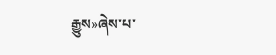རྒྱུས»ཞེས་པ་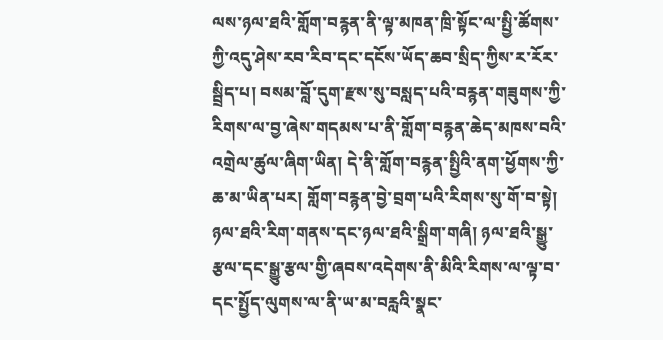ལས་ཉལ་ཐའི་གློག་བརྙན་ནི་ལྟ་མཁན་ཁྲི་སྟོང་ལ་སྤྱི་ཚོགས་ཀྱི་འདུ་ཤེས་རབ་རིབ་དང་དངོས་ཡོད་ཆབ་སྲིད་ཀྱིས་ར་རོར་སྦྲིད་པ། བསམ་བློ་དུག་རྫས་སུ་བསླད་པའི་བརྙན་གཟུགས་ཀྱི་རིགས་ལ་བྱ་ཞེས་གདམས་པ་ནི་གློག་བརྙན་ཆེད་མཁས་བའི་འགྲེལ་ཚུལ་ཞིག་ཡིན། དེ་ནི་གློག་བརྙན་སྤྱིའི་ནག་ཕྱོགས་ཀྱི་ཆ་མ་ཡིན་པར། གློག་བརྙན་བྱེ་བྲག་པའི་རིགས་སུ་གོ་བ་སྟེ། ཉལ་ཐའི་རིག་གནས་དང་ཉལ་ཐའི་སྒྲིག་གཞི། ཉལ་ཐའི་སྒྱུ་རྩལ་དང་སྒྱུ་རྩལ་གྱི་ཞབས་འདེགས་ནི་མིའི་རིགས་ལ་ལྟ་བ་དང་སྤྱོད་ལུགས་ལ་ནི་ཡ་མ་བརླའི་སྣང་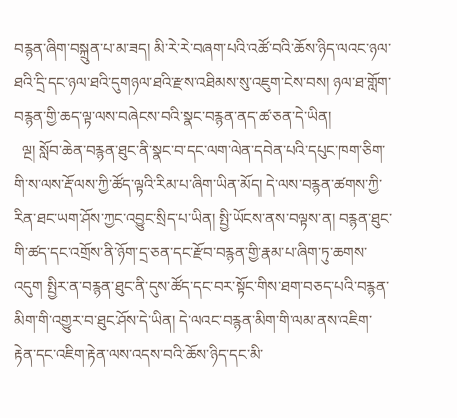བརྙན་ཞིག་བསྐྲུན་པ་མ་ཟད། མི་རེ་རེ་བཞག་པའི་འཚོ་བའི་ཆོས་ཉིད་ལའང་ཉལ་ཐའི་དྲི་དང་ཉལ་ཐའི་དུགཉལ་ཐའི་རྫས་འཐིམས་སུ་འཇུག་ངེས་བས། ཉལ་ཐ་གློག་བརྙན་གྱི་ཆད་ལྟ་ལས་བཞེངས་བའི་སྣང་བརྙན་ནད་ཚ་ཅན་དེ་ཡིན།
  ལྔ། སློབ་ཆེན་བརྙན་ཐུང་ནི་སྣང་བ་དང་ལག་ལེན་དབེན་པའི་དཔུང་ཁག་ཅིག་གི་ས་ལས་རྡོ་ལས་ཀྱི་ཚོད་ལྟའི་རིམ་པ་ཞིག་ཡིན་མོད། དེ་ལས་བརྙན་ཚགས་ཀྱི་རིན་ཐང་ཡག་ཤོས་ཀྱང་འབྱུང་སྲིད་པ་ཡིན། སྤྱི་ཡོངས་ནས་བལྟས་ན། བརྙན་ཐུང་གི་ཚད་དང་འགྲོས་ནི་ཉོག་དྲ་ཅན་དང་རྫོབ་བརྙན་གྱི་རྣམ་པ་ཞིག་ཏུ་ཆགས་འདུག སྤྱིར་ན་བརྙན་ཐུང་ནི་དུས་ཚོད་དང་བར་སྟོང་གིས་ཐག་བཅད་པའི་བརྙན་མིག་གི་འགྱུར་བ་ཐུང་ཤོས་དེ་ཡིན། དེ་ལའང་བརྙན་མིག་གི་ལམ་ནས་འཇིག་རྟེན་དང་འཇིག་རྟེན་ལས་འདས་བའི་ཆོས་ཉིད་དང་མི་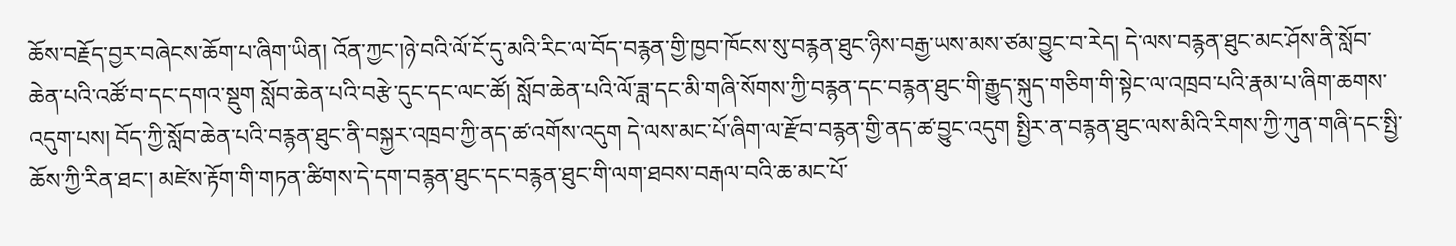ཆོས་བརྗོད་བྱར་བཞེངས་ཆོག་པ་ཞིག་ཡིན། འོན་ཀྱང་།ཉེ་བའི་ལོ་ངོ་དུ་མའི་རིང་ལ་བོད་བརྙན་གྱི་ཁྱབ་ཁོངས་སུ་བརྙན་ཐུང་ཉིས་བརྒྱ་ཡས་མས་ཙམ་བྱུང་བ་རེད། དེ་ལས་བརྙན་ཐུང་མང་ཤོས་ནི་སློབ་ཆེན་པའི་འཚོ་བ་དང་དགའ་སྡུག སློབ་ཆེན་པའི་བརྩེ་དུང་དང་ལང་ཚོ། སློབ་ཆེན་པའི་ལོ་ཟླ་དང་མི་གཞི་སོགས་ཀྱི་བརྙན་དང་བརྙན་ཐུང་གི་རྒྱུད་སྐུད་གཅིག་གི་སྟེང་ལ་འཁྲབ་པའི་རྣམ་པ་ཞིག་ཆགས་འདུག་པས། བོད་ཀྱི་སློབ་ཆེན་པའི་བརྙན་ཐུང་ནི་བསྐྱར་འཁྲབ་ཀྱི་ནད་ཚ་འགོས་འདུག དེ་ལས་མང་པོ་ཞིག་ལ་རྫོབ་བརྙན་གྱི་ནད་ཚ་བྱུང་འདུག སྤྱིར་ན་བརྙན་ཐུང་ལས་མིའི་རིགས་ཀྱི་ཀུན་གཞི་དང་སྤྱི་ཆོས་ཀྱི་རིན་ཐང་། མཛེས་རྟོག་གི་གཏན་ཚིགས་དེ་དག་བརྙན་ཐུང་དང་བརྙན་ཐུང་གི་ལག་ཐབས་བརྒལ་བའི་ཆ་མང་པོ་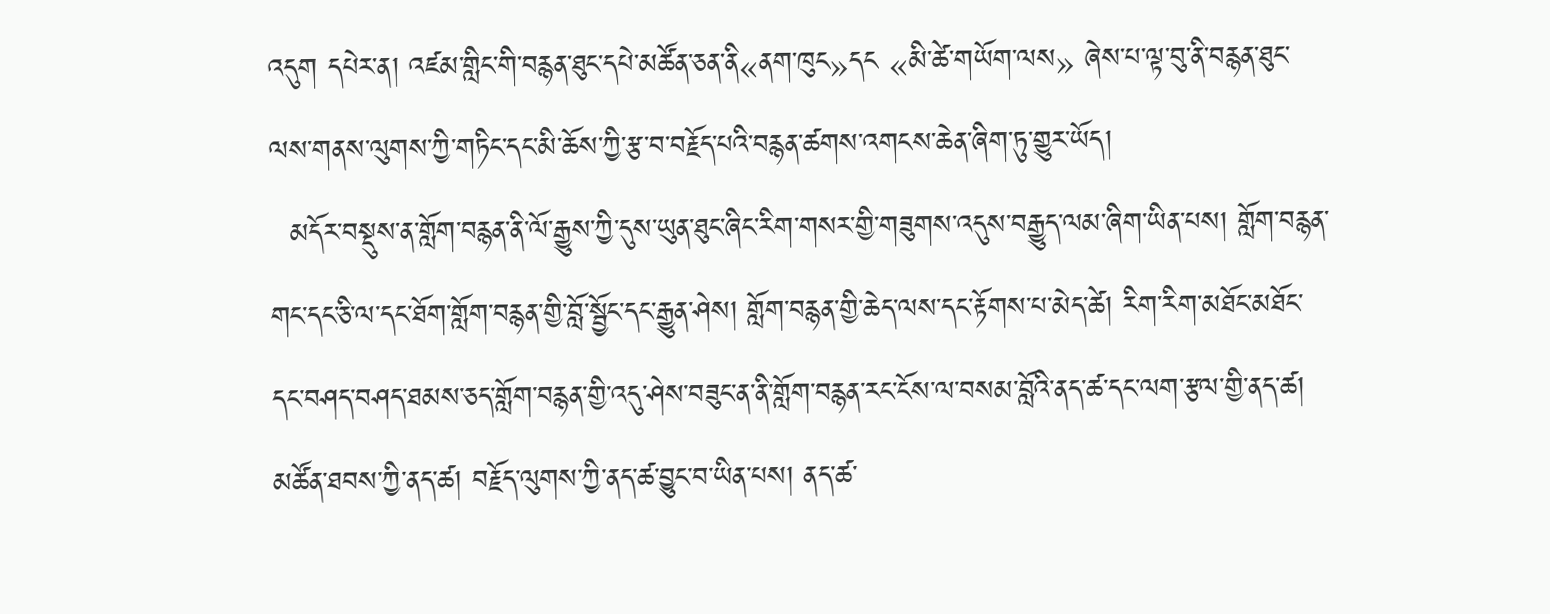འདུག དཔེར་ན། འཛམ་གླིང་གི་བརྙན་ཐུང་དཔེ་མཚོན་ཅན་ནི«ནག་ཁུང»དང «མི་ཚེ་གཡོག་ལས» ཞེས་པ་ལྟ་བུ་ནི་བརྙན་ཐུང་ལས་གནས་ལུགས་ཀྱི་གཏིང་དང་མི་ཆོས་ཀྱི་རྩ་བ་བརྗོད་པའི་བརྙན་ཚགས་འགངས་ཆེན་ཞིག་ཏུ་གྱུར་ཡོད།
  མདོར་བསྡུས་ན་གློག་བརྙན་ནི་ལོ་རྒྱུས་ཀྱི་དུས་ཡུན་ཐུང་ཞིང་རིག་གསར་གྱི་གཟུགས་འདུས་བརྒྱུད་ལམ་ཞིག་ཡིན་པས། གློག་བརྙན་གང་དང་ཅི་ལ་དང་ཐོག་གློག་བརྙན་གྱི་བློ་སྦྱོང་དང་རྒྱུན་ཤེས། གློག་བརྙན་གྱི་ཆེད་ལས་དང་རྟོགས་པ་མེད་ཚེ། རིག་རིག་མཐོང་མཐོང་དང་བཤད་བཤད་ཐམས་ཅད་གློག་བརྙན་གྱི་འདུ་ཤེས་བཟུང་ན་ནི་གློག་བརྙན་རང་ངོས་ལ་བསམ་བློའི་ནད་ཚ་དང་ལག་རྩལ་གྱི་ནད་ཚ། མཚོན་ཐབས་ཀྱི་ནད་ཚ། བརྗོད་ལུགས་ཀྱི་ནད་ཚ་བྱུང་བ་ཡིན་པས། ནད་ཚ་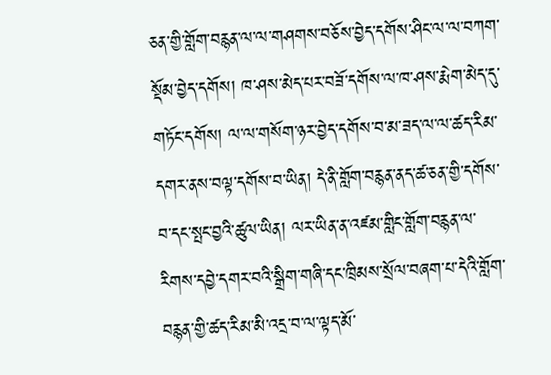ཅན་གྱི་གློག་བརྙན་ལ་ལ་གཤགས་བཅོས་བྱེད་དགོས་ཤིང་ལ་ལ་བཀག་སྡོམ་བྱེད་དགོས། ཁ་ཤས་མེད་པར་བཟོ་དགོས་ལ་ཁ་ཤས་རྨེག་མེད་དུ་གཏོང་དགོས། ལ་ལ་གསོག་ཉར་བྱེད་དགོས་བ་མ་ཟད་ལ་ལ་ཚད་རིམ་དགར་ནས་བལྟ་དགོས་བ་ཡིན། དེ་ནི་གློག་བརྙན་ནད་ཚ་ཅན་གྱི་དགོས་བ་དང་སྤང་བྱའི་ཚུལ་ཡིན། ལར་ཡིན་ན་འཛམ་གླིང་གློག་བརྙན་ལ་རིགས་དབྱེ་དགར་བའི་སྒྲིག་གཞི་དང་ཁྲིམས་སྲོལ་བཞག་པ་དེའི་གློག་བརྙན་གྱི་ཚད་རིམ་མི་འདྲ་བ་ལ་ལྟད་མོ་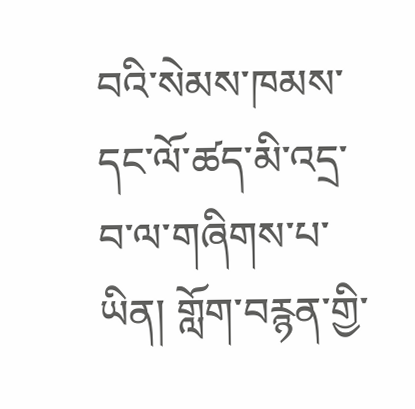བའི་སེམས་ཁམས་དང་ལོ་ཚད་མི་འདྲ་བ་ལ་གཞིགས་པ་ཡིན། གློག་བརྙན་གྱི་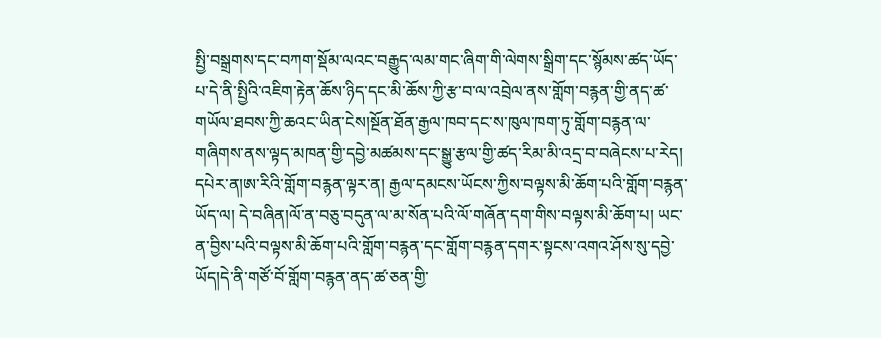སྤྱི་བསྒྲགས་དང་བཀག་སྡོམ་ལའང་བརྒྱུད་ལམ་གང་ཞིག་གི་ལེགས་སྒྲིག་དང་སྙོམས་ཚད་ཡོད་པ་དེ་ནི་སྤྱིའི་འཇིག་རྟེན་ཆོས་ཉིད་དང་མི་ཆོས་ཀྱི་རྩ་བ་ལ་འབྲེལ་ནས་གློག་བརྙན་གྱི་ནད་ཚ་གཡོལ་ཐབས་ཀྱི་ཆའང་ཡིན་ངེས།སྔོན་ཐོན་རྒྱལ་ཁབ་དང་ས་ཁུལ་ཁག་ཏུ་གློག་བརྙན་ལ་གཞིགས་ནས་ལྟད་མཁན་གྱི་དབྱེ་མཚམས་དང་སྒྱུ་རྩལ་གྱི་ཚད་རིམ་མི་འདྲ་བ་བཞེངས་པ་རེད། དཔེར་ན།ཨ་རིའི་གློག་བརྙན་ལྟར་ན། རྒྱལ་དམངས་ཡོངས་ཀྱིས་བལྟས་མི་ཆོག་པའི་གློག་བརྙན་ཡོད་ལ། དེ་བཞིན།ལོ་ན་བཅུ་བདུན་ལ་མ་སོན་པའི་ལོ་གཞོན་དག་གིས་བལྟས་མི་ཆོག་པ། ཡང་ན་བྱིས་པའི་བལྟས་མི་ཆོག་པའི་གློག་བརྙན་དང་གློག་བརྙན་དགར་སྟངས་འགའ་ཤོས་སུ་དབྱེ་ཡོད།དེ་ནི་གཙོ་བོ་གློག་བརྙན་ནད་ཚ་ཅན་གྱི་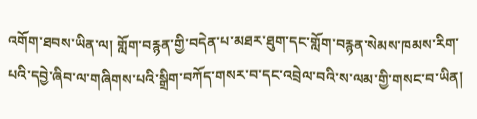འགོག་ཐབས་ཡིན་ལ། གློག་བརྙན་གྱི་བདེན་པ་མཐར་ཐུག་དང་གློག་བརྙན་སེམས་ཁམས་རིག་པའི་དབྱེ་ཞིབ་ལ་གཞིགས་པའི་སྒྲིག་བཀོད་གསར་བ་དང་འབྲེལ་བའི་ས་ལམ་གྱི་གསང་བ་ཡིན།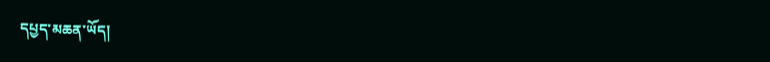དཔྱད་མཆན་ཡོད།